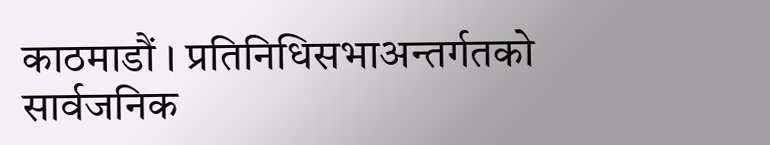काठमाडौं । प्रतिनिधिसभाअन्तर्गतको सार्वजनिक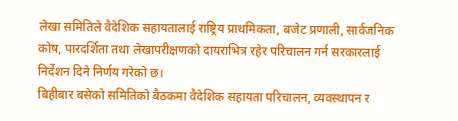लेखा समितिले वैदेशिक सहायतालाई राष्ट्रिय प्राथमिकता, बजेट प्रणाली, सार्वजनिक कोष, पारदर्शिता तथा लेखापरीक्षणको दायराभित्र रहेर परिचालन गर्न सरकारलाई निर्देशन दिने निर्णय गरेको छ।
बिहीबार बसेको समितिको बैठकमा वैदेशिक सहायता परिचालन, व्यवस्थापन र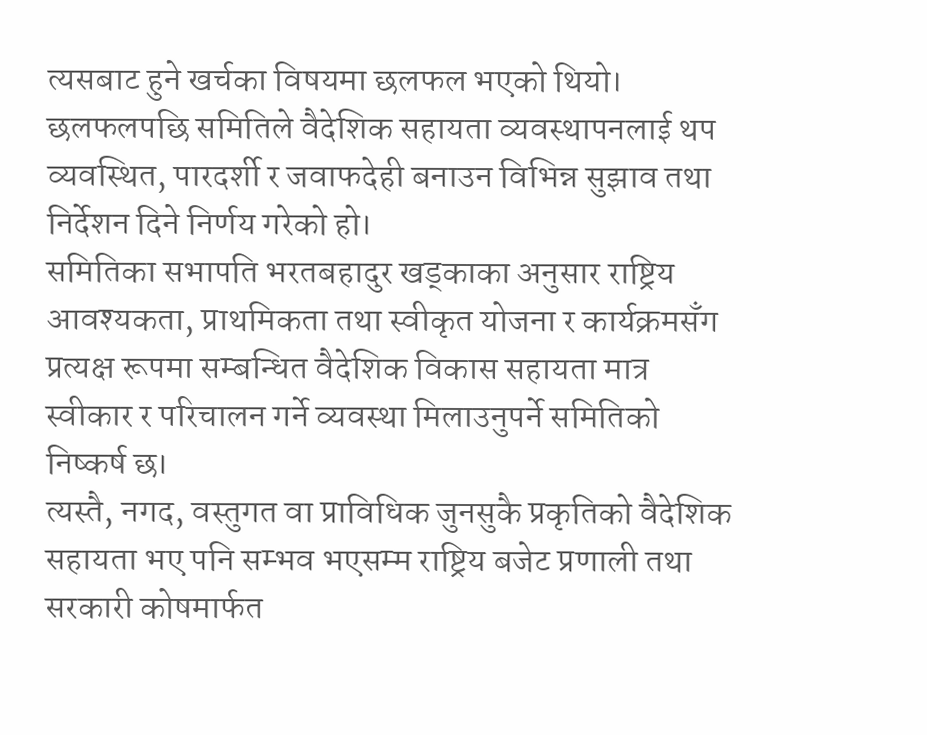त्यसबाट हुने खर्चका विषयमा छलफल भएको थियो। छलफलपछि समितिले वैदेशिक सहायता व्यवस्थापनलाई थप व्यवस्थित, पारदर्शी र जवाफदेही बनाउन विभिन्न सुझाव तथा निर्देशन दिने निर्णय गरेको हो।
समितिका सभापति भरतबहादुर खड्काका अनुसार राष्ट्रिय आवश्यकता, प्राथमिकता तथा स्वीकृत योजना र कार्यक्रमसँग प्रत्यक्ष रूपमा सम्बन्धित वैदेशिक विकास सहायता मात्र स्वीकार र परिचालन गर्ने व्यवस्था मिलाउनुपर्ने समितिको निष्कर्ष छ।
त्यस्तै, नगद, वस्तुगत वा प्राविधिक जुनसुकै प्रकृतिको वैदेशिक सहायता भए पनि सम्भव भएसम्म राष्ट्रिय बजेट प्रणाली तथा सरकारी कोषमार्फत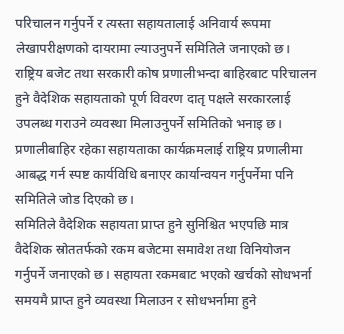परिचालन गर्नुपर्ने र त्यस्ता सहायतालाई अनिवार्य रूपमा लेखापरीक्षणको दायरामा ल्याउनुपर्ने समितिले जनाएको छ।
राष्ट्रिय बजेट तथा सरकारी कोष प्रणालीभन्दा बाहिरबाट परिचालन हुने वैदेशिक सहायताको पूर्ण विवरण दातृ पक्षले सरकारलाई उपलब्ध गराउने व्यवस्था मिलाउनुपर्ने समितिको भनाइ छ। प्रणालीबाहिर रहेका सहायताका कार्यक्रमलाई राष्ट्रिय प्रणालीमा आबद्ध गर्न स्पष्ट कार्यविधि बनाएर कार्यान्वयन गर्नुपर्नेमा पनि समितिले जोड दिएको छ।
समितिले वैदेशिक सहायता प्राप्त हुने सुनिश्चित भएपछि मात्र वैदेशिक स्रोततर्फको रकम बजेटमा समावेश तथा विनियोजन गर्नुपर्ने जनाएको छ। सहायता रकमबाट भएको खर्चको सोधभर्ना समयमै प्राप्त हुने व्यवस्था मिलाउन र सोधभर्नामा हुने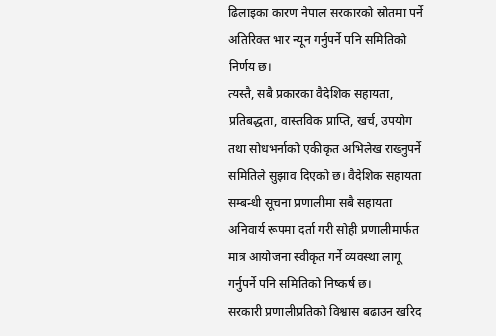ढिलाइका कारण नेपाल सरकारको स्रोतमा पर्ने अतिरिक्त भार न्यून गर्नुपर्ने पनि समितिको निर्णय छ।
त्यस्तै, सबै प्रकारका वैदेशिक सहायता, प्रतिबद्धता, वास्तविक प्राप्ति, खर्च, उपयोग तथा सोधभर्नाको एकीकृत अभिलेख राख्नुपर्ने समितिले सुझाव दिएको छ। वैदेशिक सहायता सम्बन्धी सूचना प्रणालीमा सबै सहायता अनिवार्य रूपमा दर्ता गरी सोही प्रणालीमार्फत मात्र आयोजना स्वीकृत गर्ने व्यवस्था लागू गर्नुपर्ने पनि समितिको निष्कर्ष छ।
सरकारी प्रणालीप्रतिको विश्वास बढाउन खरिद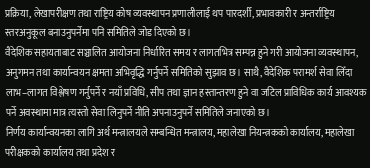प्रक्रिया, लेखापरीक्षण तथा राष्ट्रिय कोष व्यवस्थापन प्रणालीलाई थप पारदर्शी, प्रभावकारी र अन्तर्राष्ट्रिय स्तरअनुकूल बनाउनुपर्नेमा पनि समितिले जोड दिएको छ।
वैदेशिक सहायताबाट सञ्चालित आयोजना निर्धारित समय र लागतभित्र सम्पन्न हुने गरी आयोजना व्यवस्थापन, अनुगमन तथा कार्यान्वयन क्षमता अभिवृद्धि गर्नुपर्ने समितिको सुझाव छ। साथै, वैदेशिक परामर्श सेवा लिँदा लाभ–लागत विश्लेषण गर्नुपर्ने र नयाँ प्रविधि, सीप तथा ज्ञान हस्तान्तरण हुने वा जटिल प्राविधिक कार्य आवश्यक पर्ने अवस्थामा मात्र त्यस्तो सेवा लिनुपर्ने नीति अपनाउनुपर्ने समितिले जनाएको छ।
निर्णय कार्यान्वयनका लागि अर्थ मन्त्रालयले सम्बन्धित मन्त्रालय, महालेखा नियन्त्रकको कार्यालय, महालेखा परीक्षकको कार्यालय तथा प्रदेश र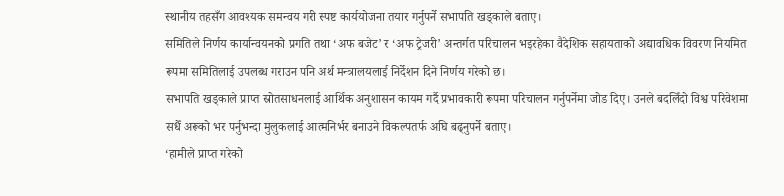स्थानीय तहसँग आवश्यक समन्वय गरी स्पष्ट कार्ययोजना तयार गर्नुपर्ने सभापति खड्काले बताए।
समितिले निर्णय कार्यान्वयनको प्रगति तथा ‘अफ बजेट’ र ‘अफ ट्रेजरी’ अन्तर्गत परिचालन भइरहेका वैदेशिक सहायताको अद्यावधिक विवरण नियमित रूपमा समितिलाई उपलब्ध गराउन पनि अर्थ मन्त्रालयलाई निर्देशन दिने निर्णय गरेको छ।
सभापति खड्काले प्राप्त स्रोतसाधनलाई आर्थिक अनुशासन कायम गर्दै प्रभावकारी रूपमा परिचालन गर्नुपर्नेमा जोड दिए। उनले बदलिँदो विश्व परिवेशमा सधैँ अरूको भर पर्नुभन्दा मुलुकलाई आत्मनिर्भर बनाउने विकल्पतर्फ अघि बढ्नुपर्ने बताए।
‘हामीले प्राप्त गरेको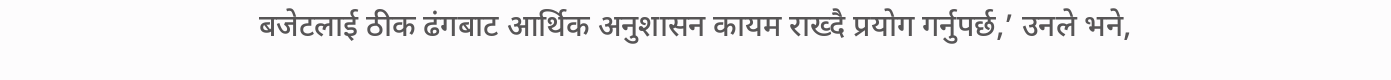बजेटलाई ठीक ढंगबाट आर्थिक अनुशासन कायम राख्दै प्रयोग गर्नुपर्छ,’ उनले भने,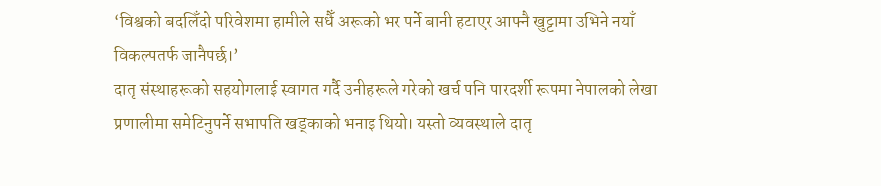‘विश्वको बदलिँदो परिवेशमा हामीले सधैँ अरूको भर पर्ने बानी हटाएर आफ्नै खुट्टामा उभिने नयाँ विकल्पतर्फ जानैपर्छ।’
दातृ संस्थाहरूको सहयोगलाई स्वागत गर्दै उनीहरूले गरेको खर्च पनि पारदर्शी रूपमा नेपालको लेखा प्रणालीमा समेटिनुपर्ने सभापति खड्काको भनाइ थियो। यस्तो व्यवस्थाले दातृ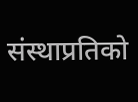संस्थाप्रतिको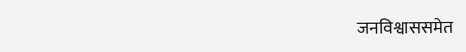जनविश्वाससमेत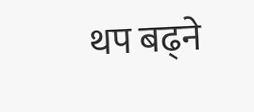थप बढ्ने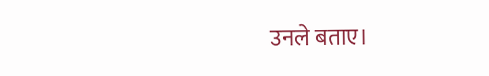उनले बताए।